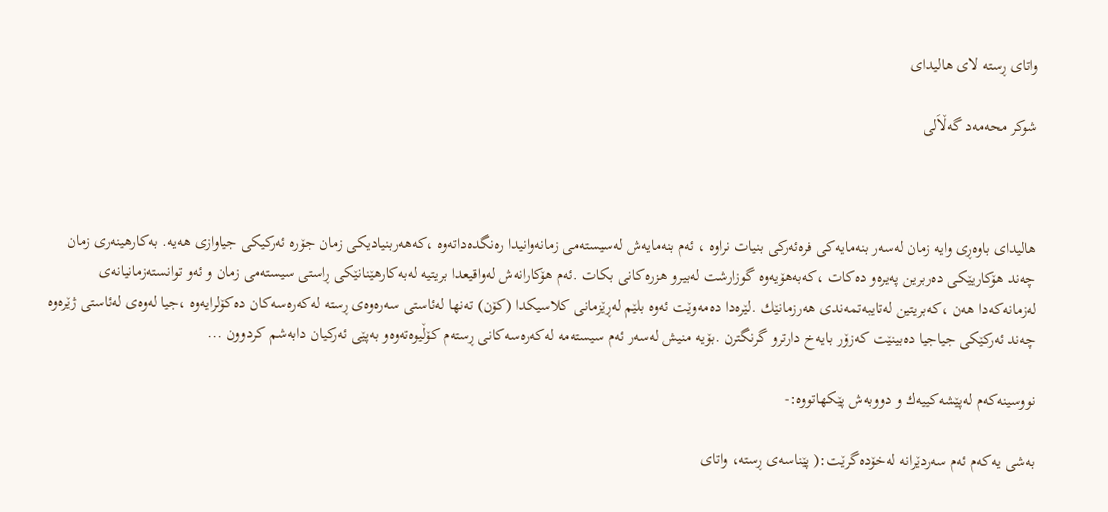واتای ڕسته‌ لای هالیدای

شوكر محه‌مه‌د گه‌ڵاَلی



هالیدای باوه‌ڕی وایه‌ زمان له‌سه‌ر بنه‌مایه‌كی فره‌ئه‌ركی بنیات نراوه‌ ، ئه‌م بنه‌مایه‌ش له‌سیسته‌می زمانه‌وانیدا ره‌نگده‌داته‌وه‌ ،كه‌هه‌ربنیادیكی زمان جۆره‌ ئه‌ركیكی جیاوازی هه‌یه‌. به‌كارهینه‌ری زمان چه‌ند هۆكاریێكی ده‌ربرین په‌یره‌و ده‌كات ،كه‌به‌هۆیه‌وه‌ گوزارشت له‌بیرو هزره‌كانی بكات .ئه‌م هۆكارانه‌ش له‌واقیعدا بریتیه‌ له‌به‌كارهێنانێكی ڕاستی سیسته‌می زمان و ئه‌و توانسته‌زمانیانه‌ی له‌زمانه‌كه‌دا هه‌ن ،كه‌بریتین له‌تایبه‌تمه‌ندی هه‌رزمانێك .لێره‌دا ده‌مه‌وێت ئه‌وه‌ بلێم له‌ڕێزمانی كلاسیكدا (كۆن) ته‌نها له‌ئاستی سه‌ره‌وه‌ی ڕسته‌ له‌كه‌ره‌سه‌كان ده‌كۆلرایه‌وه‌ ،جیا له‌وه‌ی له‌ئاستی ژێره‌وه‌ چه‌ند ئه‌ركێكی جیاجیا ده‌بینێت كه‌زۆر بایه‌خ دارترو گرنگترن .بۆیه‌ منیش له‌سه‌ر ئه‌م سیسته‌مه‌ له‌كه‌ره‌سه‌كانی ڕسته‌م كۆڵیوه‌ته‌وه‌و به‌پێی ئه‌ركیان دابه‌شم كردوون ...

نووسینه‌كه‌م له‌پێشه‌كییه‌ك و دووبه‌ش پێكهاتووه‌:-

به‌شی یه‌كه‌م ئه‌م سه‌ردێرانه‌ له‌خۆده‌گرێت:( پێناسه‌ی ڕسته‌، واتای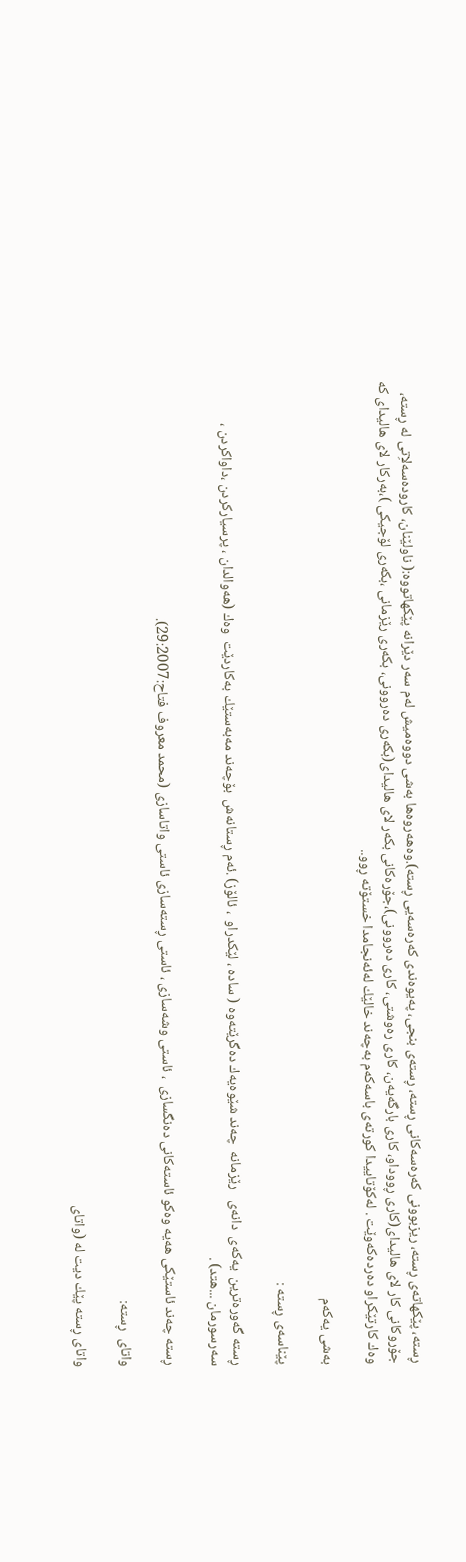ڕسته‌، پێكهاته‌ی ڕسته‌، ریزبوونی كه‌ره‌سه‌كانی ڕسته‌، ڕسته‌ی بنجی، په‌یوه‌ندی كه‌ره‌سه‌یی ڕسته‌).وه‌هه‌روه‌ها به‌شی دووه‌میش له‌م سه‌ر دێرانه‌ پێكهاتووه‌:( ناولێنان، كاروده‌سه‌لاِتی له‌ ڕسته‌، جۆروكانی كار لای هالیدای(كاری ڕووداو، كاری بارگه‌یه‌ن، كاری ره‌وشتی، كاری ده‌روونی)،جۆره‌كانی بكه‌ر لای هالیدای(بكه‌ری ده‌روونی، بكه‌ری رێزمانی ،بكه‌ری لۆجیكی )،به‌ركار لای هالیدای كه‌ وه‌ك كارتێكراو ده‌رده‌كه‌وێت . له‌كۆتاییدا كورته‌ی باسه‌كه‌م به‌چه‌ند خالێك له‌ئه‌نجامدا خستۆته‌ ڕوو..

به‌شی یه‌كه‌م

پێناسه‌ی ڕسته‌ :

ڕسته‌ گه‌وره‌ترین  یه‌كه‌ی  دانه‌ی   رێزمانه‌  چه‌ند شێوه‌یه‌ك ده‌گرێته‌وه‌ ( ساده‌ ، لێكدراو  ، ئالۆز) .ئه‌م ڕستانه‌ش  بۆچه‌ند مه‌به‌ستێك به‌كاردێت  وه‌ك (هه‌والدان ، پرسیاركردن ،داواكردن ، سه‌رسورمان ...هتد) .

ڕسته‌ چه‌ند ئاستێكی هه‌یه‌ وه‌كو ئاسته‌كانی ده‌نگسازی  ، ئاستی وشه‌سازی ، ئاستی ڕسته‌سازی ئاستی واتاسازی (محمد معروف فتاح:29:2007).

واتای  ڕسته‌:

واتای ڕسته‌ پێك دیت له‌ (واتای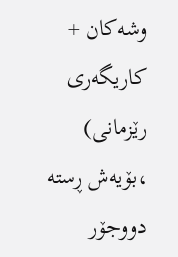وشه‌كان + كاریگه‌ری  رێزمانی) ،بۆیه‌ش ڕسته‌ دووجۆر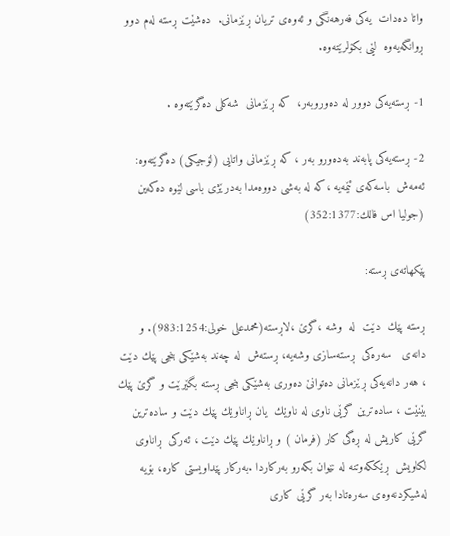واتا ده‌دات  یه‌كی فه‌رهه‌نگی و ئه‌وه‌ی تریان ڕێزمانی.  ده‌شێت ڕسته‌ له‌م دوو ڕوانگه‌یه‌وه‌  لێی بكۆلرێته‌وه‌.

1- ڕسته‌یه‌كی دوور له‌ ده‌وروبه‌ر،  كه‌ ڕێزمانی  شه‌كلی ده‌گرێته‌وه‌ .

2- ڕسته‌یه‌كی پابه‌ند به‌ده‌ورو به‌ر ، كه‌ ڕێزمانی واتایی (لۆجیكی) ده‌گرێته‌وه‌: ئه‌مه‌ش  باسه‌كه‌ی ئێمه‌یه‌ ،كه‌ له‌ به‌شی دووه‌مدا به‌درێژی باسی لێوه‌ ده‌كه‌ین (جولیا اس فالك:352:1377)

پێكهاته‌ی ڕسته‌:

ڕسته‌ پێك  دێت  له‌  وشه‌ ،گرێ‌ ،لاڕسته‌(محمدعلی خولی:983:1254). و  دانه‌ی   سه‌ره‌كی  ڕسته‌سازی وشه‌یه‌، ڕسته‌ش  له‌ چه‌ند به‌شێكی بنجی پێك دێت ، هه‌ر دانه‌یه‌كی ڕێزمانی ده‌توانێ‌ ده‌وری به‌شێكی بنجی ڕسته‌ بگێرێت و گرێ‌ پێك بێنێت ، ساده‌ترین گرێی ناوی له‌ ناوێك  یان ڕاناوێك پێك دێت و ساده‌ترین گرێی كاریش له‌ ڕه‌گی كار (فرمان ) و ڕاناوێك پێك دێت ، ئه‌ركی  ڕاناوی  لكاویش  ڕێككه‌وتنه‌ له‌ نێوان بكه‌رو به‌ركاردا .به‌ركار پێداویستی كاره‌، بۆیه‌ له‌شیكردنه‌وه‌ی سه‌ره‌تادا به‌ر گرێی كاری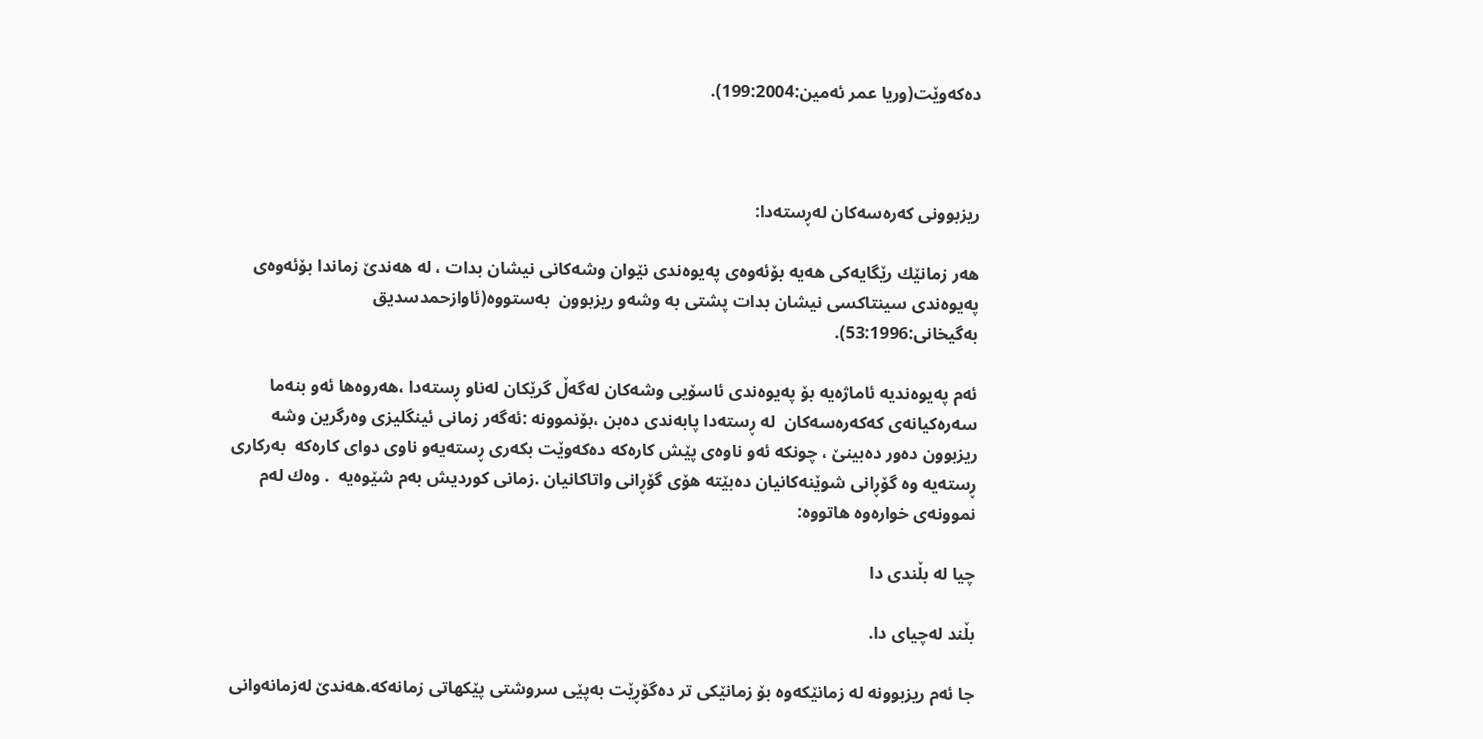ده‌كه‌وێت(وریا عمر ئه‌مین:199:2004).



ریزبوونی كه‌ره‌سه‌كان له‌ڕسته‌دا:

هه‌ر زمانێك رێگایه‌كی هه‌یه‌ بۆئه‌وه‌ی په‌یوه‌ندی نێوان وشه‌كانی نیشان بدات ، له‌ هه‌ندێ‌ زماندا بۆئه‌وه‌ی په‌یوه‌ندی سینتاكسی نیشان بدات پشتی به‌ وشه‌و ریزبوون  به‌ستووه‌(ئاوازحمدسدیق به‌گیخانی:53:1996).

ئه‌م په‌یوه‌ندیه‌ ئاماژه‌یه‌ بۆ په‌یوه‌ندی ئاسۆیی وشه‌كان له‌گه‌ڵ گرێكان له‌ناو ڕسته‌دا ،هه‌روه‌ها ئه‌و بنه‌ما سه‌ره‌كیانه‌ی كه‌كه‌ره‌سه‌كان  له‌ ڕسته‌دا پابه‌ندی ده‌بن ،بۆنموونه‌ :ئه‌گه‌ر زمانی ئینگلیزی وه‌رگرین وشه‌ ریزبوون ده‌ور ده‌بینێ‌ ، چونكه‌ ئه‌و ناوه‌ی پێش كاره‌كه‌ ده‌كه‌وێت بكه‌ری ڕسته‌یه‌و ناوی دوای كاره‌كه‌  به‌ركاری ڕسته‌یه‌ وه‌ گۆڕانی شوێنه‌كانیان ده‌بێته‌ هۆی گۆڕانی واتاكانیان .زمانی كوردیش به‌م شێوه‌یه‌  . وه‌ك له‌م نموونه‌ی خواره‌وه‌ هاتووه‌:

چیا له‌ بڵندی دا

بڵند له‌چیای دا.

جا ئه‌م ریزبوونه‌ له‌ زمانێكه‌وه‌ بۆ زمانێكی تر ده‌گۆڕێت به‌پێی سروشتی پێكهاتی زمانه‌كه‌.هه‌ندێ‌ له‌زمانه‌وانی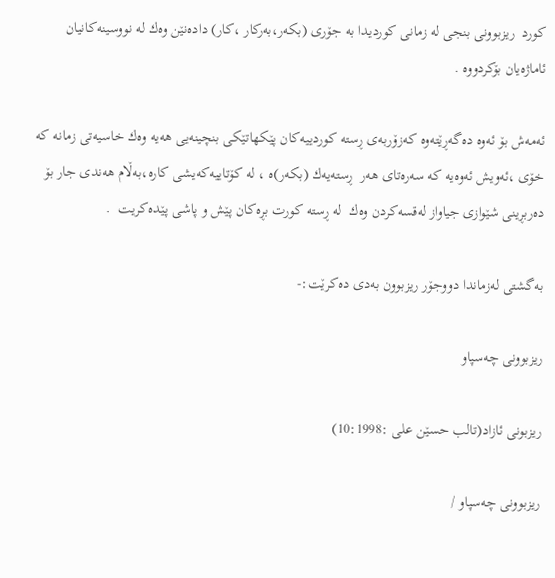كورد  ریزبوونی بنجی له‌ زمانی كوردیدا به‌ جۆری (بكه‌ر،به‌ركار ،كار) داده‌نێن وه‌ك له‌ نووسینه‌كانیان ئاماژه‌یان بۆكردووه‌ .

ئه‌مه‌ش بۆ ئه‌وه‌ ده‌گه‌ڕێته‌وه‌ كه‌زۆربه‌ی ڕسته‌ كوردییه‌كان پێكهاتێكی بنچینه‌یی هه‌یه‌ وه‌ك خاسیه‌تی زمانه‌ كه‌ خۆی ،ئه‌ویش ئه‌وه‌یه‌ كه‌ سه‌ره‌تای هه‌ر  ڕسته‌یه‌ك (بكه‌ر)ه‌ ، له‌ كۆتاییه‌كه‌یشی كاره‌،به‌ڵام هه‌ندی جار بۆ ده‌ربڕینی شێوازی جیاواز له‌قسه‌كردن وه‌ك  له‌ ڕسته‌ كورت بڕه‌كان پێش و پاشی پێده‌كریت  .

به‌گشتی له‌زماندا دووجۆر ریزبوون به‌دی ده‌كرێت:-

ریزبوونی چه‌سپاو

ریزبونی ئازاد(تالب حسێن علی :10:1998)

ریزبوونی چه‌سپاو /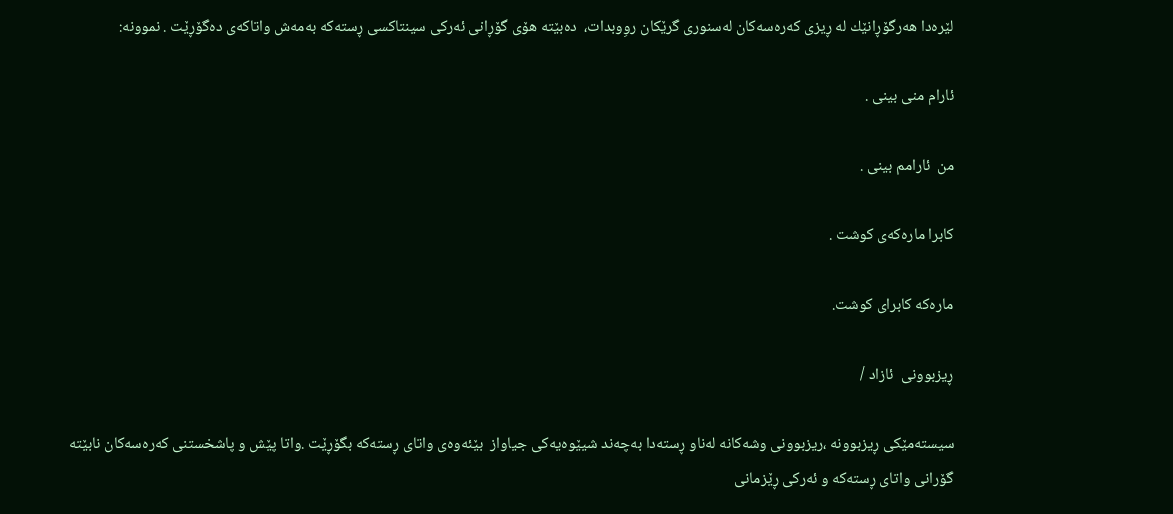لێره‌دا هه‌رگۆڕانێك له‌ ڕیزی كه‌ره‌سه‌كان له‌سنوری گرێكان روِوبدات،  ده‌بێته‌ هۆی گۆڕانی ئه‌ركی سینتاكسی ڕسته‌كه‌ به‌مه‌ش واتاكه‌ی ده‌گۆڕێت . نموونه‌:

ئارام منی بینی .

من  ئارامم بینی .

كابرا ماره‌كه‌ی كوشت .

ماره‌كه‌ كابرای كوشت.

ڕیزبوونی  ئازاد /

سیسته‌مێكی ڕیزبوونه‌ ،ریزبوونی وشه‌كانه‌ له‌ناو ڕسته‌دا به‌چه‌ند شیێوه‌یه‌كی جیاواز  بێئه‌وه‌ی واتای ڕسته‌كه‌ بگۆڕێت .واتا پێش و پاشخستنی كه‌ره‌سه‌كان نابێته‌ گۆرانی واتای ڕسته‌كه‌ و ئه‌ركی ڕێزمانی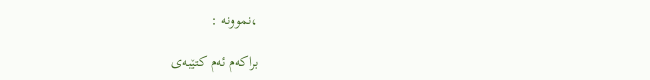،نموونه‌ :

براكه‌م ئه‌م كتێبه‌ی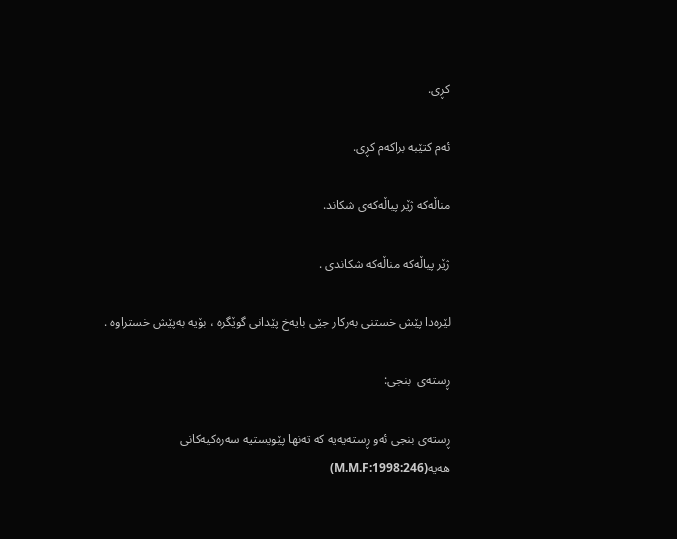كڕی.

ئه‌م كتێبه‌ براكه‌م كڕی.

مناڵه‌كه‌ ژێر پیاڵه‌كه‌ی شكاند.

ژێر پیاڵه‌كه‌ مناڵه‌كه‌ شكاندی .

لێره‌دا پێش خستنی به‌ركار جێی بایه‌خ پێدانی گوێگره‌ ، بۆیه‌ به‌پێش خستراوه‌ .

ڕسته‌ی  بنجی:

ڕسته‌ی بنجی ئه‌و ڕسته‌یه‌یه‌ كه‌ ته‌نها پێویستیه‌ سه‌ره‌كیه‌كانی هه‌یه‌(M.M.F:1998:246)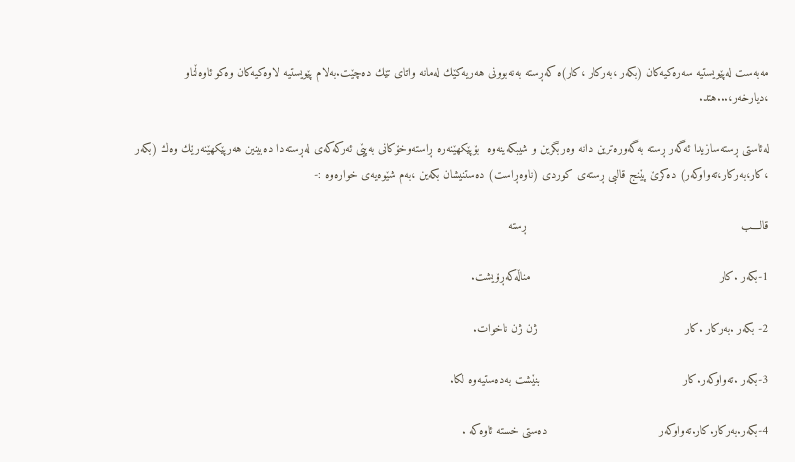مه‌به‌ست له‌پێویستیه‌ سه‌ره‌كیه‌كان (بكه‌ر ،به‌ركار ،كار)ه‌ كه‌ڕسته‌ به‌نه‌بوونی هه‌ریه‌كێك له‌مانه‌ واتای تێك ده‌چێت.به‌لام پێویستیه‌ لاوه‌كیه‌كان وه‌كو ئاوه‌ڵناو ،دیارخه‌ر،...هتد.

له‌ئاستی ڕسته‌سازیدا ئه‌گه‌ر ڕسته‌ به‌گه‌وره‌ترین دانه‌ وه‌ربگرین و شیبكه‌ینه‌وه‌  بۆپێكهێنه‌ره‌ ڕاسته‌وخۆكانی به‌پێی ئه‌ركه‌كه‌ی له‌ڕسته‌دا ده‌بینین هه‌رپێكهێنه‌رێك وه‌ك (بكه‌ر ،كار،به‌ركار،ته‌واوكه‌ر) ده‌كرێ‌ پێنج قالبی ڕسته‌ی كوردی (ناوه‌ڕاست) ده‌ستنیشان بكه‌ین ،به‌م شێوه‌یه‌ی خواره‌وه‌ :-

قالــــب                                                             ڕسته‌

1-بكه‌ر .كار                                                      مناڵه‌كه‌ڕۆیشت.

2- بكه‌ر .به‌ركار .كار                                          ژن ژن ناخوات.

3-بكه‌ر .ته‌واوكه‌ر.كار                                         بنێشت به‌ده‌ستیه‌وه‌ لكا.

4-بكه‌ر.به‌ركار.كار.ته‌واوكه‌ر                                ده‌ستی خسته‌ ئاوه‌كه‌ .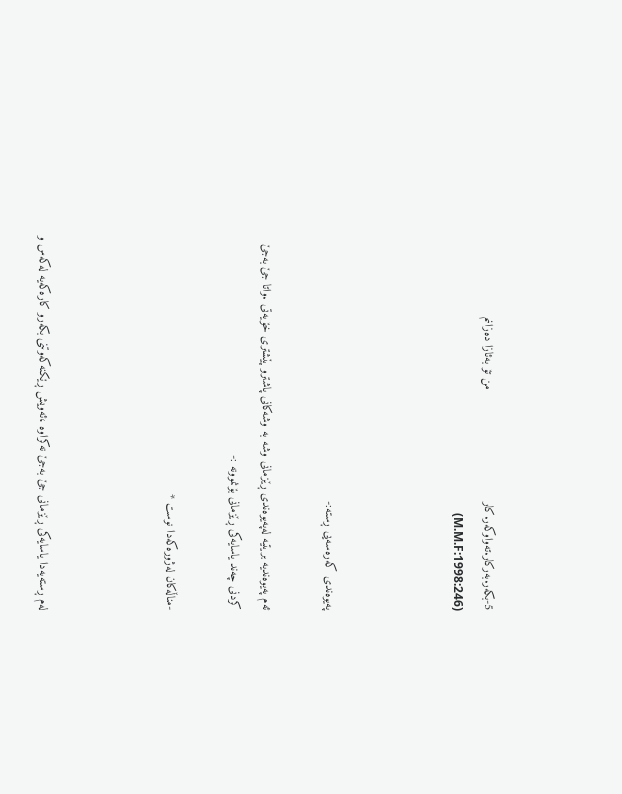5-بكه‌ر.به‌ركار.ته‌واوكه‌ر.كار                                من تۆ به‌ئازا ده‌زانم (M.M.F:1998:246)



په‌یوه‌ندی كه‌ره‌سه‌یی ڕسته‌:-

ئه‌م په‌یوه‌ندیه‌ بریتیه‌ له‌په‌یوه‌ندی ڕێزمانی وشه‌ به‌ وشه‌كانی پاشترو پێشتری خۆیه‌تی .واتا جێ‌ به‌جێ‌ كردنی چه‌ند یاسایه‌كی ڕێزمانی بۆنموونه‌ :-

-مناڵه‌كان له‌ژوره‌كه‌دا نوست *



له‌م ڕسته‌یه‌دا یاسایه‌كی ڕێزمانی جێ‌ به‌جێ‌ نه‌كراوه‌ ،ئه‌ویش ڕێكنه‌كه‌وتنی بكه‌رو كاره‌كه‌یه‌ له‌كه‌س و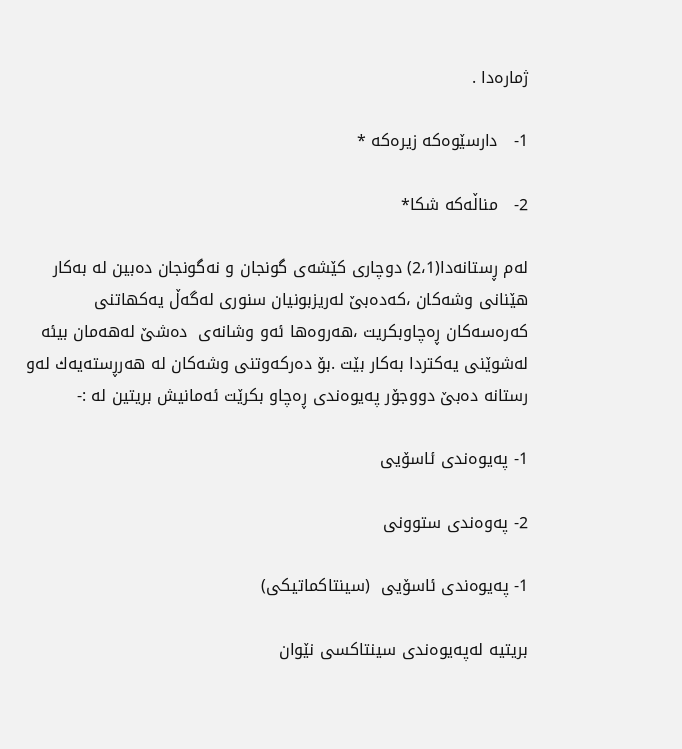ژماره‌دا .

1-   دارسێوه‌كه‌ زیره‌كه‌ *

2-   مناڵه‌كه‌ شكا*

له‌م ڕستانه‌دا(2،1) دوچاری كێشه‌ی گونجان و نه‌گونجان ده‌بین له‌ به‌كار هێنانی وشه‌كان ،كه‌ده‌بێ له‌ریزبونیان سنوری له‌گه‌ڵ یه‌كهاتنی كه‌ره‌سه‌كان ڕه‌چاوبكریت ،هه‌روه‌ها ئه‌و وشانه‌ی  ده‌شێ له‌هه‌مان بیئه‌ له‌شوێنی یه‌كتردا به‌كار بێت .بۆ ده‌ركه‌وتنی وشه‌كان له‌ هه‌رڕسته‌یه‌ك له‌و رستانه‌ ده‌بێ‌ دووجۆر په‌یوه‌ندی ڕه‌چاو بكرێت ئه‌مانیش بریتین له‌ :-

1- په‌یوه‌ندی ئاسۆیی

2- په‌وه‌ندی ستوونی

1- په‌یوه‌ندی ئاسۆیی  (سینتاكماتیكی)

بریتیه‌ له‌په‌یوه‌ندی سینتاكسی نێوان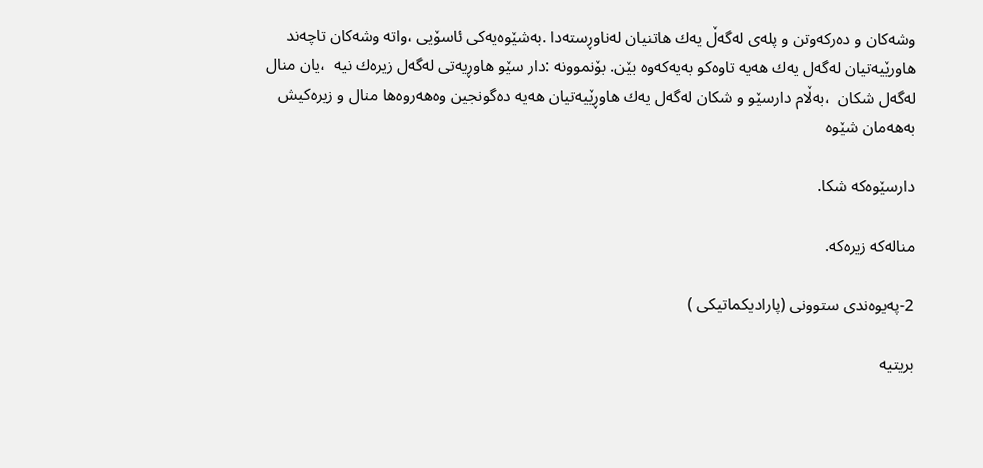وشه‌كان و ده‌ركه‌وتن و پله‌ی له‌گه‌ڵ یه‌ك هاتنیان له‌ناوڕسته‌دا .به‌شێوه‌یه‌كی ئاسۆیی ،واته‌ وشه‌كان تاچه‌ند هاورێیه‌تیان له‌گه‌ل یه‌ك هه‌یه‌ تاوه‌كو به‌یه‌كه‌وه‌ بێن. بۆنموونه‌ :دار سێو هاوڕیه‌تی له‌گه‌ل زیره‌ك نیه‌  ،یان منال له‌گه‌ل شكان  ،به‌ڵام دارسێو و شكان له‌گه‌ل یه‌ك هاوڕێیه‌تیان هه‌یه‌ ده‌گونجین وه‌هه‌روه‌ها منال و زیره‌كیش به‌هه‌مان شێوه‌

دارسێوه‌كه‌ شكا.

مناله‌كه‌ زیره‌كه‌.

2-په‌یوه‌ندی ستوونی (پارادیكماتیكی )

بریتیه‌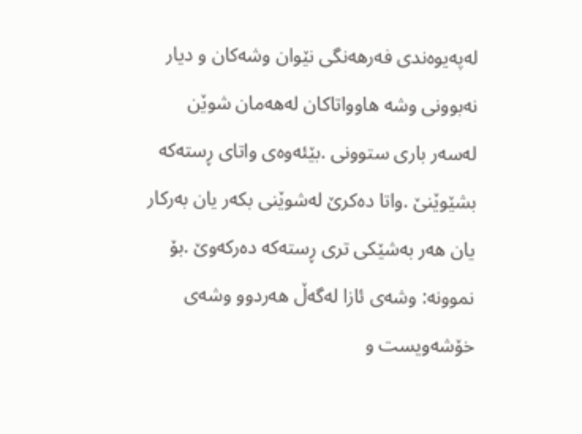له‌په‌یوه‌ندی فه‌رهه‌نگی نێوان وشه‌كان و دیار نه‌بوونی وشه‌ هاوواتاكان له‌هه‌مان شوێن له‌سه‌ر باری ستوونی .بێئه‌وه‌ی واتای ڕسته‌كه‌ بشێوێنێ‌ .واتا ده‌كرێ له‌شوێنی بكه‌ر یان به‌ركار یان هه‌ر به‌شێكی تری ڕسته‌كه‌ ده‌ركه‌وێ .بۆ نموونه‌: وشه‌ی ئازا له‌گه‌ڵ هه‌ردوو وشه‌ی خۆشه‌ویست و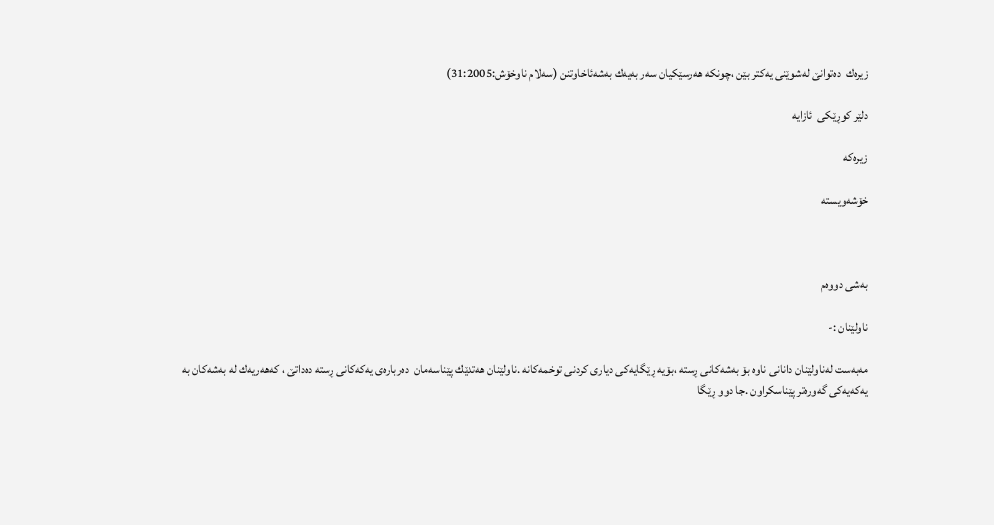زیره‌ك  ده‌توانێ‌ له‌شوێنی یه‌كتر بێن ،چونكه‌ هه‌رسێكیان سه‌ر به‌یه‌ك به‌شه‌ئاخاوتنن (سه‌لام ناوخۆش:31:2005)

دلێر كوڕێكی  ئازایه‌

زیره‌كه‌

خۆشه‌ویسته‌



به‌شی دووه‌م

ناولێنان :-

مه‌به‌ست له‌ناولێنان دانانی ناوه‌ بۆ به‌شه‌كانی ڕسته‌ ،بۆیه‌ ڕێگایه‌كی دیاری كردنی توخمه‌كانه‌ .ناولێنان هه‌تدێك پێناسه‌مان  ده‌رباره‌ی یه‌كه‌كانی ڕسته‌ ده‌داتێ‌ ، كه‌هه‌ریه‌ك له‌ به‌شه‌كان به‌ یه‌كه‌یه‌كی گه‌وره‌تر پێناسكراون .جا دوو ڕێگا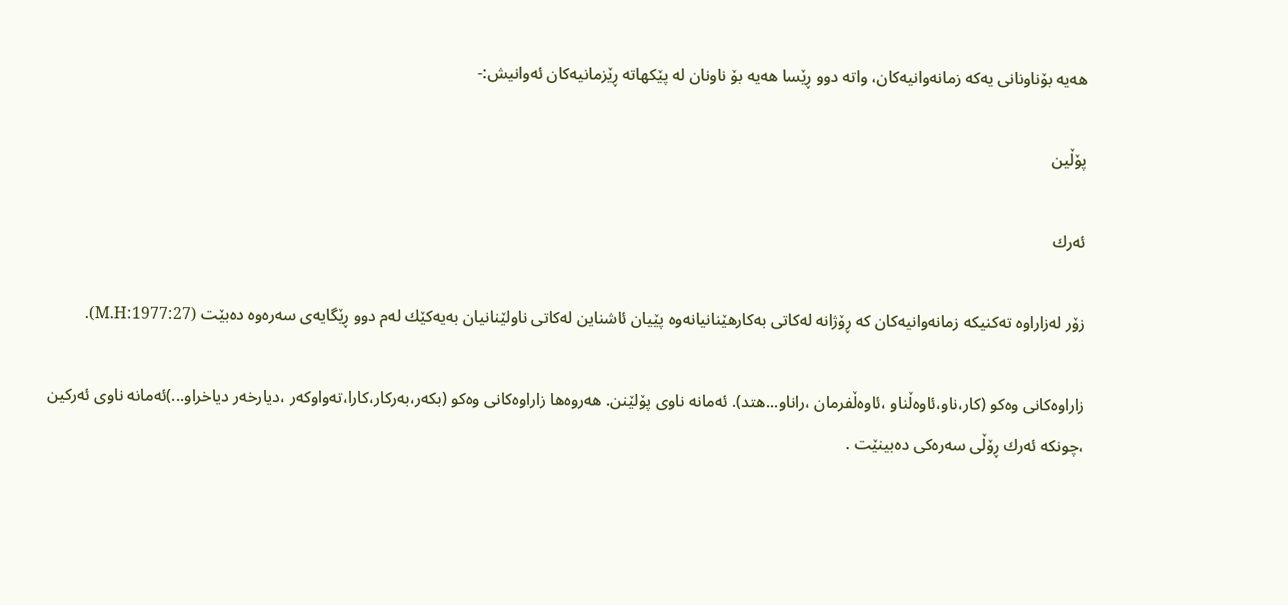هه‌یه‌ بۆناونانی یه‌كه‌ زمانه‌وانیه‌كان، واته‌ دوو ڕێسا هه‌یه‌ بۆ ناونان له‌ پێكهاته‌ ڕێزمانیه‌كان ئه‌وانیش:-

پۆڵین

ئه‌رك

زۆر له‌زاراوه‌ ته‌كنیكه‌ زمانه‌وانیه‌كان كه‌ ڕۆژانه‌ له‌كاتی به‌كارهێنانیانه‌وه‌ پێیان ئاشناین له‌كاتی ناولێنانیان به‌یه‌كێك له‌م دوو ڕێگایه‌ی سه‌ره‌وه‌ ده‌بێت (M.H:1977:27).

زاراوه‌كانی وه‌كو (كار،ناو،ئاوه‌ڵناو ،ئاوه‌ڵفرمان ،راناو...هتد). ئه‌مانه‌ ناوی پۆلێنن. هه‌روه‌ها زاراوه‌كانی وه‌كو (بكه‌ر،به‌ركار،كارا،ته‌واوكه‌ر ،دیارخه‌ر دیاخراو...)ئه‌مانه‌ ناوی ئه‌ركین  ،چونكه‌ ئه‌رك ڕۆڵی سه‌ره‌كی ده‌بینێت .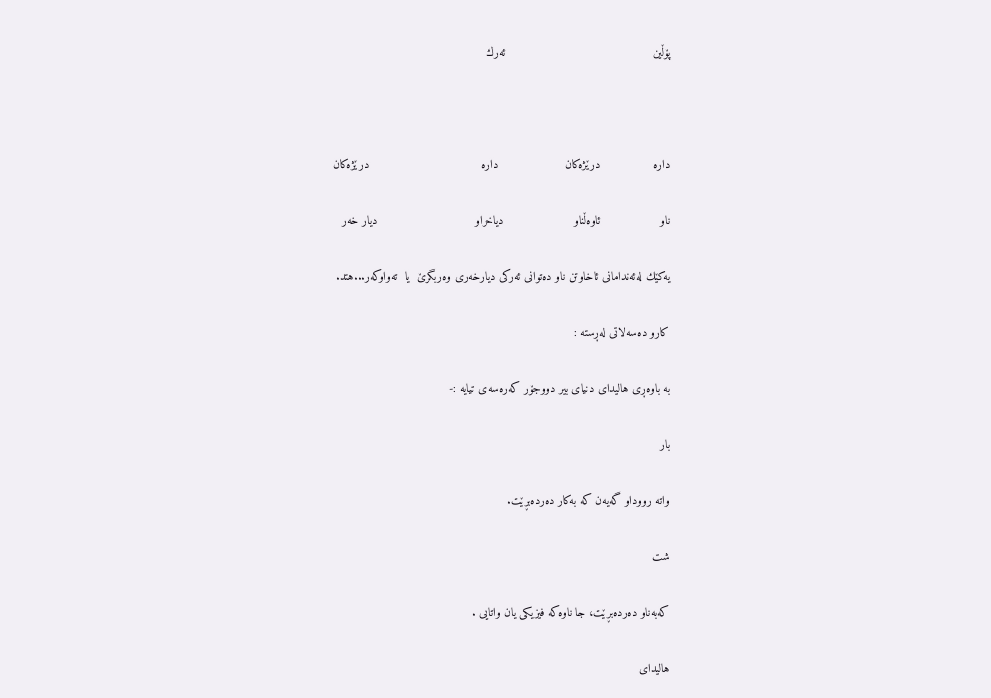پۆڵین                                          ئه‌رك



داره‌               درێژه‌كان                   داره‌                                درێژه‌كان

ناو                 ئاوه‌ڵناو                    دیاخراو                            دیار خه‌ر

یه‌كێك له‌ئه‌ندامانی ئاخاوتن ناو ده‌توانی ئه‌ركی دیارخه‌ری وه‌ربگرێ  یا  ته‌واوكه‌ر...هتد.

كارو ده‌سه‌لاتی له‌ڕسته‌ :

به‌ باوه‌ڕی هالیدای دنیای بیر دووجۆر كه‌ره‌سه‌ی تیایه‌ :-

بار

واته‌ رووداو گه‌یه‌ن كه‌ به‌كار ده‌رده‌بڕێت.

شت

كه‌به‌ناو ده‌رده‌بڕێت، جا ناوه‌كه‌ فیزیكی یان واتایی .

هالیدای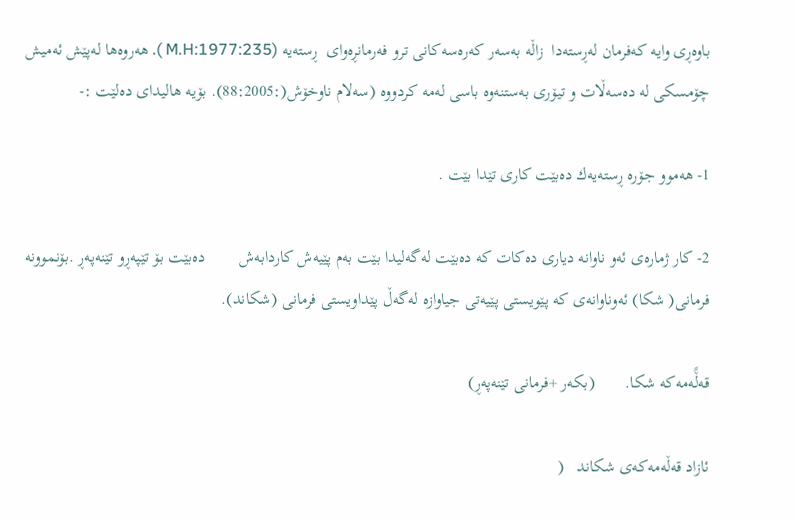باوه‌ڕی وایه‌ كه‌فرمان له‌ڕسته‌دا  زاڵه‌ به‌سه‌ر كه‌ره‌سه‌كانی ترو فه‌رمانڕه‌وای  ڕسته‌یه‌ (M.H:1977:235 ). هه‌روه‌ها له‌پێش ئه‌میش چۆمسكی له‌ ده‌سه‌ڵات و تیۆری به‌ستنه‌وه‌ باسی له‌مه‌ كردووه‌ (سه‌لام ناوخۆش(:88:2005). بۆیه‌ هالیدای ده‌لێت :-

1- هه‌موو جۆره‌ ڕسته‌یه‌ك ده‌بێت كاری تێدا بێت .

2- كار ژماره‌ی ئه‌و ناوانه‌ دیاری ده‌كات كه‌ ده‌بێت له‌گه‌لیدا بێت به‌م پێیه‌ش كاردابه‌ش        ده‌بێت بۆ تێپه‌ڕو تێنه‌په‌ڕ .بۆنموونه‌ فرمانی( شكا) ئه‌وناوانه‌ی كه‌ پێویستی پێیه‌تی جیاوازه‌ له‌گه‌ڵ پێداویستی فرمانی (شكاند).

قه‌ڵًه‌مه‌كه‌ شكا.       (بكه‌ر +فرمانی تێنه‌په‌ڕ)

ئازاد قه‌ڵه‌مه‌كه‌ی شكاند   (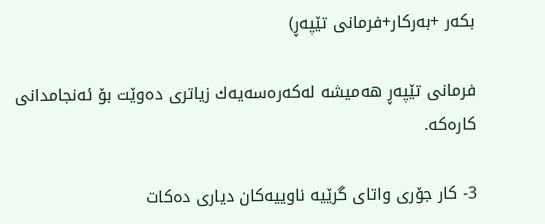بكه‌ر +به‌ركار+فرمانی تێپه‌ڕ)

فرمانی تێپه‌ڕ هه‌میشه‌ له‌كه‌ره‌سه‌یه‌ك زیاتری ده‌وێت بۆ ئه‌نجامدانی كاره‌كه‌.

3- كار جۆری واتای گرێیه‌ ناوییه‌كان دیاری ده‌كات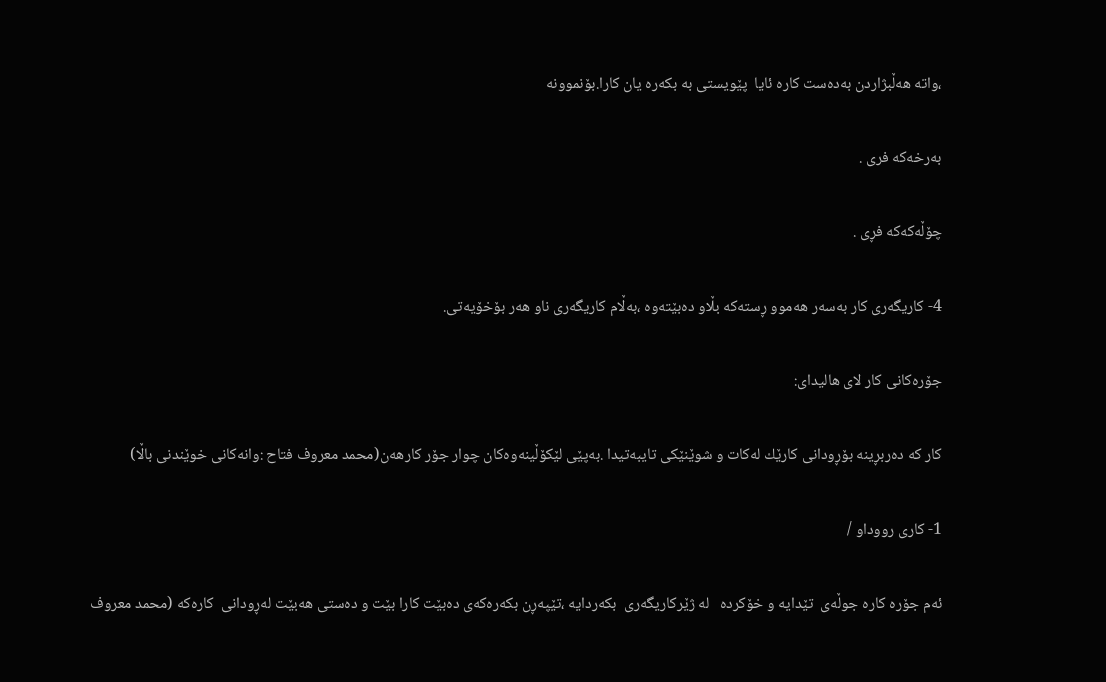،واته‌ هه‌ڵبژاردن به‌ده‌ست كاره‌ ئایا  پێویستی به‌ بكه‌ره‌ یان كارا.بۆنموونه‌

به‌رخه‌كه‌ فری .

چۆڵه‌كه‌كه‌ فڕی .

4- كاریگه‌ری كار به‌سه‌ر هه‌موو ڕسته‌كه‌ بڵاو ده‌بێته‌وه‌ ،به‌ڵام كاریگه‌ری ناو هه‌ر بۆخۆیه‌تی.

جۆره‌كانی كار لای هالیدای:

كار كه‌ ده‌ربڕینه‌ بۆڕودانی كارێك له‌كات و شوێنێكی تایبه‌تیدا .به‌پێی لێكۆڵینه‌وه‌كان چوار جۆر كارهه‌ن(محمد معروف فتاح :وانه‌كانی خوێندنی باڵا)

1- كاری رووداو /

ئه‌م جۆره‌ كاره‌ جوڵه‌ی  تێدایه‌ و خۆكرده‌   له‌ ژێركاریگه‌ری  بكه‌ردایه‌ ،تێپه‌ڕن بكه‌ره‌كه‌ی ده‌بێت كارا بێت و ده‌ستی هه‌بێت له‌ڕودانی  كاره‌كه‌ (محمد معروف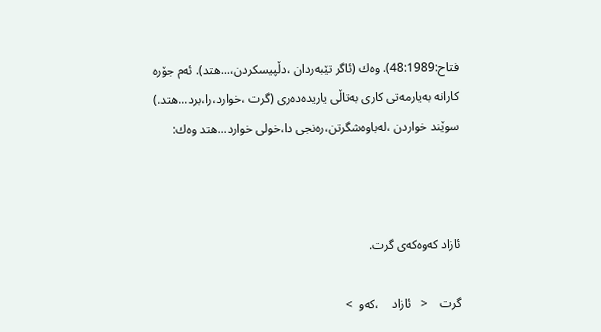فتاح:48:1989). وه‌ك (ئاگر تێبه‌ردان ،دڵپیسكردن،...هتد). ئه‌م جۆره‌ كارانه‌ به‌یارمه‌تی كاری به‌تاڵی یاریده‌ده‌ری (گرت ،خوارد،را،برد...هتد.) سوێند خواردن ،له‌باوه‌شگرتن،ره‌نجی دا،خولی خوارد...هتد وه‌ك:



ئازاد كه‌وه‌كه‌ی گرت.

گرت    <   ئازاد    ،كه‌و  >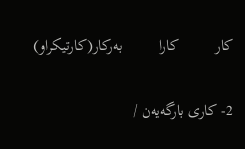كار         كارا         به‌ركار(كارتیكراو)

2- كاری بارگه‌یه‌ن /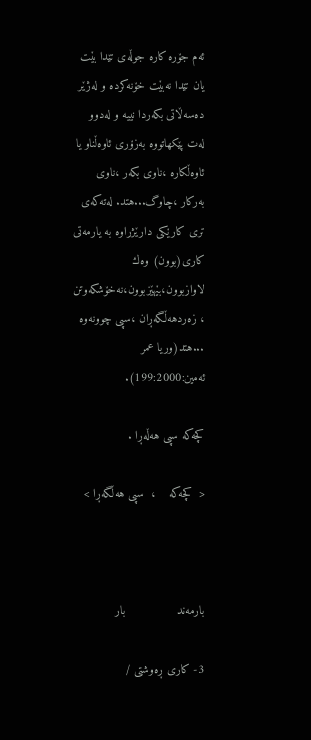ئه‌م جۆره‌ كاره‌ جوڵه‌ی تێدا بێت یان تێدا نه‌بێت خۆنه‌كرده‌ و له‌ژێر ده‌سه‌ڵاتی بكه‌ردا نییه‌ و له‌دوو له‌ت پێكهاتووه‌ به‌زۆری ئاوه‌ڵناو یا ئاوه‌ڵكاره‌ ،ناوی بكه‌ر ،ناوی به‌ركار ،چاوگ...هتد. له‌ته‌كه‌ی تری كارێكی دارێژراوه‌ به‌ یارمه‌تی كاری(بوون) وه‌ك لاوازبوون،بێهێزبوون،نه‌خۆشكه‌وتن ، زه‌ردهه‌ڵگه‌ڕان ،سپی چوونه‌وه‌ ...هتد(وریا عمر ئه‌مین:199:2000).

كچه‌كه‌ سپی هه‌ڵه‌ڕا .

<  كچه‌كه‌    ،  سپی هه‌ڵگه‌ڕا >



بارمه‌ند               بار

3- كاری ڕه‌وشتی /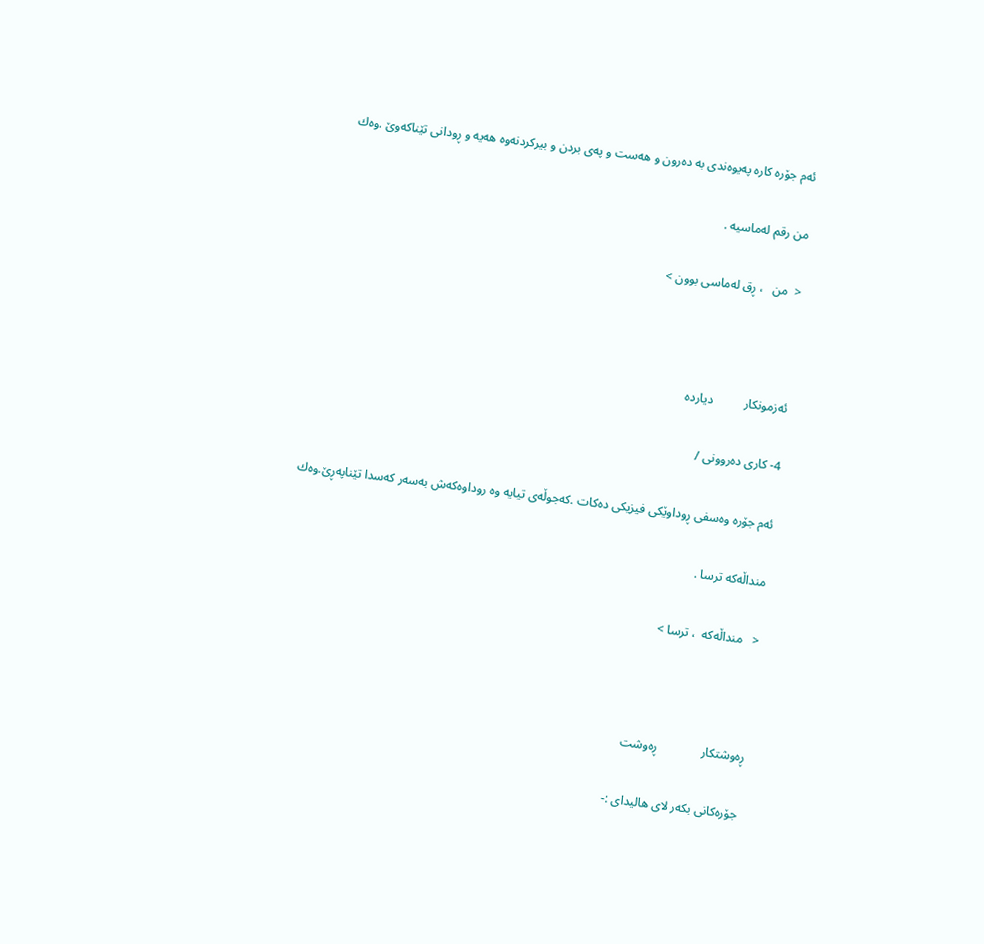ئه‌م جۆره‌ كاره‌ په‌یوه‌ندی به‌ ده‌رون و هه‌ست و په‌ی بردن و بیركردنه‌وه‌ هه‌یه‌ و ڕودانی تێناكه‌وێ‌ .وه‌ك

من رقم له‌ماسیه‌ .

<  من   ، ڕق له‌ماسی بوون >



ئه‌زمونكار          دیارده‌

4- كاری ده‌روونی /

ئه‌م جۆره‌ وه‌سفی ڕوداوێكی فیزیكی ده‌كات .كه‌جوڵه‌ی تیایه‌ وه‌ روداوه‌كه‌ش به‌سه‌ر كه‌سدا تێناپه‌ڕێ‌.وه‌ك

منداڵه‌كه‌ ترسا .

<   منداڵه‌كه‌  ، ترسا >



ڕه‌وشتكار              ڕه‌وشت

جۆره‌كانی بكه‌ر لای هالیدای :-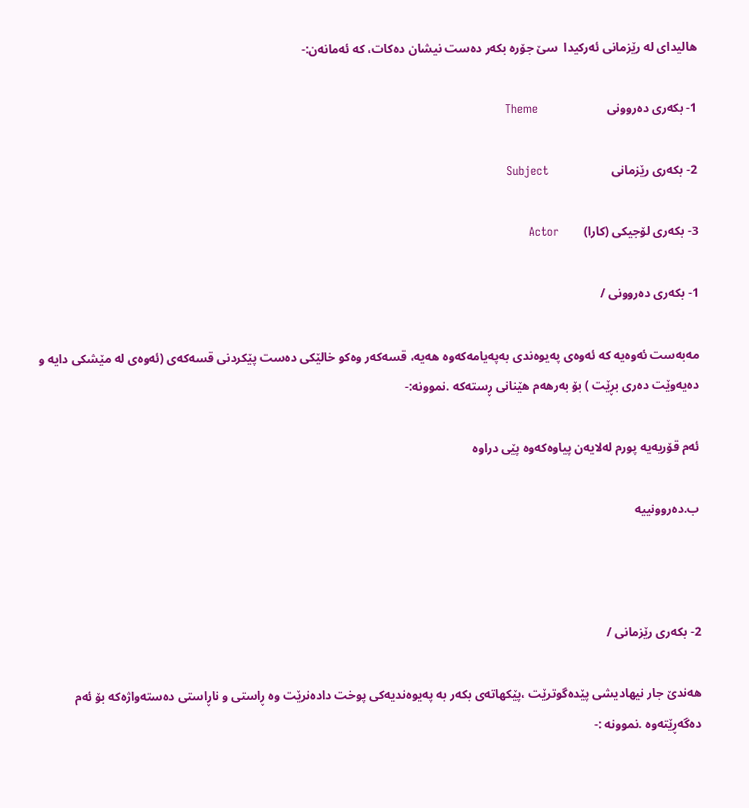هالیدای له‌ رێزمانی ئه‌ركیدا  سێ‌ جۆره‌ بكه‌ر ده‌ست نیشان ده‌كات، كه‌ ئه‌مانه‌ن:-

1- بكه‌ری ده‌روونی                      Theme

2- بكه‌ری رێزمانی                    Subject

3- بكه‌ری لۆجیكی (كارا)        Actor

1- بكه‌ری ده‌روونی /

مه‌به‌ست ئه‌وه‌یه‌ كه‌ ئه‌وه‌ی په‌یوه‌ندی به‌په‌یامه‌كه‌وه‌ هه‌یه‌، قسه‌كه‌ر وه‌كو خالێكی ده‌ست پێكردنی قسه‌كه‌ی (ئه‌وه‌ی له‌ مێشكی دایه‌ و ده‌یه‌وێت ده‌ری بڕێت ) بۆ به‌رهه‌م هێنانی ڕسته‌كه‌ .نموونه‌:-

ئه‌م قۆریه‌یه‌ پورم له‌لایه‌ن پیاوه‌كه‌وه‌ پێی دراوه‌

ب.ده‌روونییه‌



2- بكه‌ری رێزمانی /

هه‌ندێ‌ جار نیهادیشی پێده‌گوترێت ،پێكهاته‌ی بكه‌ر به‌ په‌یوه‌ندیه‌كی پوخت داده‌نرێت وه‌ ڕاستی و ناڕاستی ده‌سته‌واژه‌كه‌ بۆ ئه‌م ده‌گه‌ڕێته‌وه‌ .نموونه‌ :-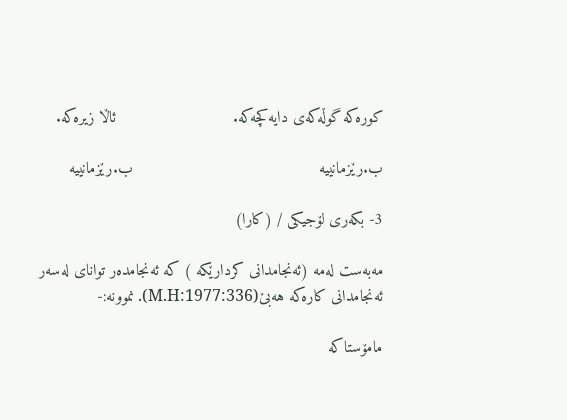كوره‌كه‌ گوڵه‌كه‌ی دایه‌كچه‌كه‌.                         ئاڵا زیره‌كه‌.

ب.رێزمانییه‌                                        ب.رێزمانییه‌

3- بكه‌ری لۆجیكی / (كارا)

مه‌به‌ست له‌مه‌ (ئه‌نجامدانی كردارێكه‌ ) كه‌ ئه‌نجامده‌ر توانای له‌سه‌ر ئه‌نجامدانی كاره‌كه‌ هه‌بێ‌(M.H:1977:336). نموونه‌:-

مامۆستاكه‌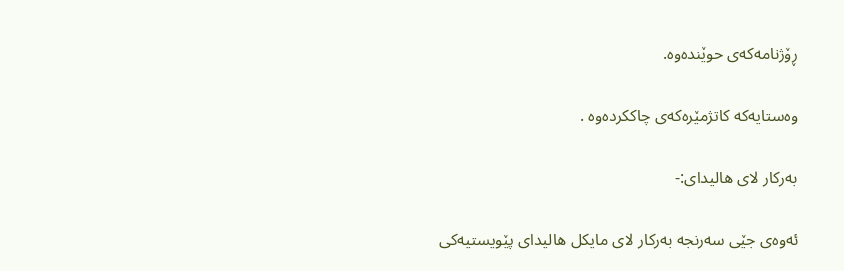ڕۆژنامه‌كه‌ی حوێنده‌وه‌.

وه‌ستایه‌كه‌ كاتژمێره‌كه‌ی چاككرده‌وه‌ .

به‌ركار لای هالیدای:-

ئه‌وه‌ی جێی سه‌رنجه‌ به‌ركار لای مایكل هالیدای پێویستیه‌كی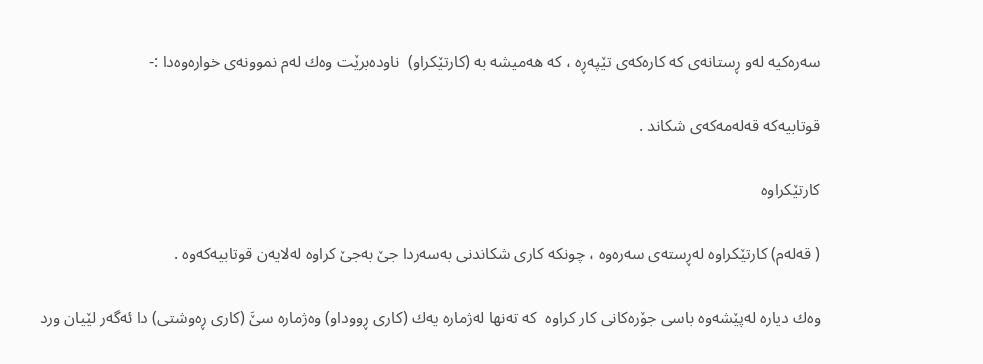سه‌ره‌كیه‌ له‌و ڕستانه‌ی كه‌ كاره‌كه‌ی تێپه‌ڕه‌ ، كه‌ هه‌میشه‌ به‌ (كارتێكراو)  ناوده‌برێت وه‌ك له‌م نموونه‌ی خواره‌وه‌دا :-

قوتابیه‌كه‌ قه‌له‌مه‌كه‌ی شكاند .

كارتێكراوه‌

( قه‌له‌م) كارتێكراوه‌ له‌ڕسته‌ی سه‌ره‌وه‌ ، چونكه‌ كاری شكاندنی به‌سه‌ردا جێ به‌جێ كراوه‌ له‌لایه‌ن قوتابیه‌كه‌وه‌ .

وه‌ك دیاره‌ له‌پێشه‌وه‌ باسی جۆره‌كانی كار كراوه‌  كه‌ ته‌نها له‌ژماره‌ یه‌ك (كاری ڕووداو) وه‌ژماره‌ سێ‌َ (كاری ڕه‌وشتی) دا ئه‌گه‌ر لێیان ورد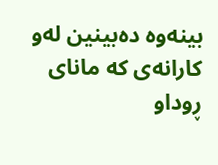بینه‌وه‌ ده‌بینین له‌و كارانه‌ی كه‌ مانای ڕوداو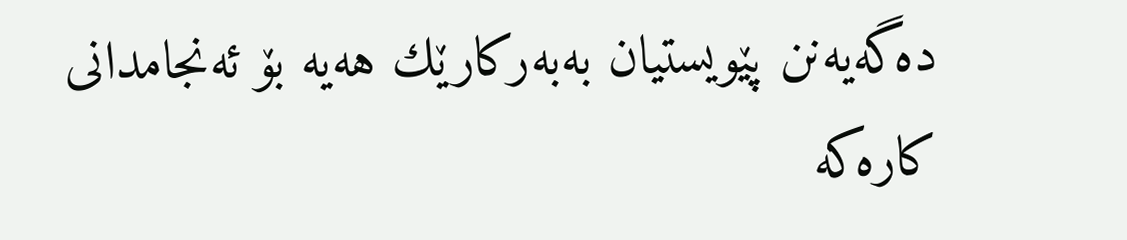ده‌گه‌یه‌نن پێویستیان به‌به‌ركارێك هه‌یه‌ بۆ ئه‌نجامدانی كاره‌كه‌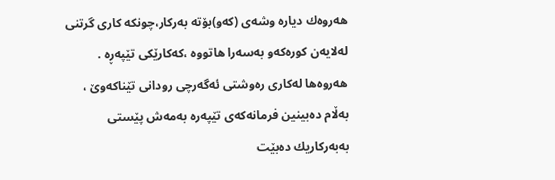هه‌روه‌ك دیاره‌ وشه‌ی (كه‌و)بۆته‌ به‌ركار،چونكه‌ كاری گرتنی له‌لایه‌ن كوره‌كه‌و به‌سه‌را هاتووه‌ ،كه‌كارێكی تێپه‌ڕه‌ . هه‌روه‌ها له‌كاری ره‌وشتی ئه‌گه‌رچی رودانی تێناكه‌وێ‌ ، به‌ڵام ده‌بینین فرمانه‌كه‌ی تێپه‌ره‌ به‌مه‌ش پێستی به‌به‌ركاریك ده‌بێت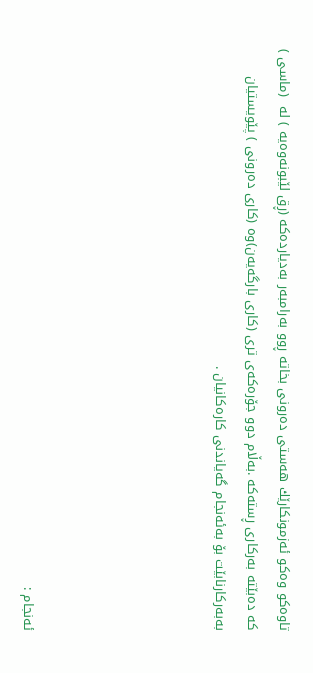تاوه‌كو وه‌كو ئه‌زمونكارێك هه‌ستی ده‌رونی بخاته‌ ڕوو به‌رامبه‌ر به‌دیارده‌كه‌ (ڕق لێبونه‌وه‌یه‌ ) له‌  (ماسی )  كه‌ ده‌بێته‌ به‌ركاری ڕسته‌كه‌ .به‌ڵام دوو جۆره‌كه‌ی تری (كاری بارگه‌یه‌ن)وه‌ (كاری ده‌رونی ) پێویستیان  به‌به‌ركارنابێت بۆ به‌ئه‌نجام گه‌یاندنی كاره‌كانیان .





ئه‌نجام :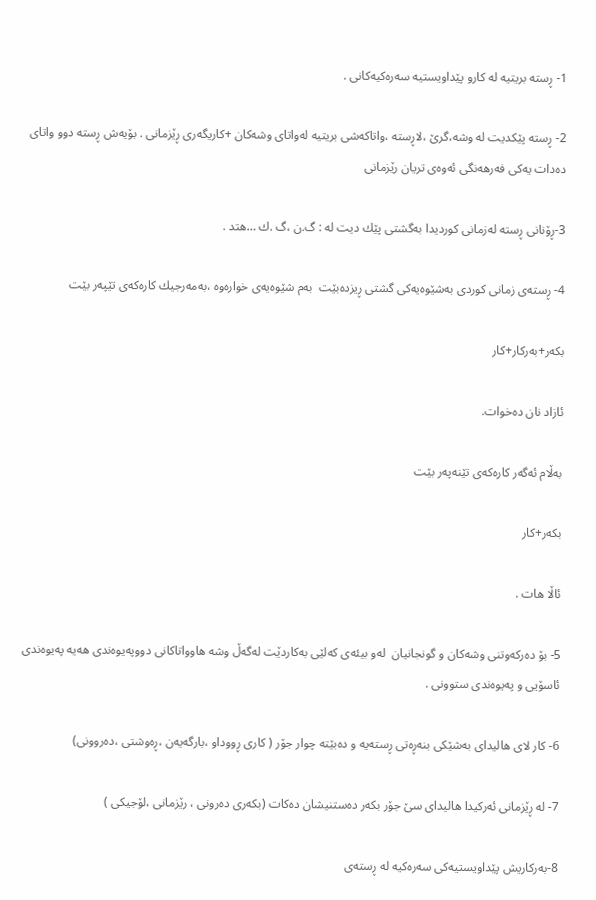1- ڕسته‌ بریتیه‌ له‌ كارو پێداویستیه‌ سه‌ره‌كیه‌كانی .

2- ڕسته‌ پێكدیت له‌ وشه‌،گرێ ،لاڕسته‌ ،واتاكه‌شی بریتیه‌ له‌واتای وشه‌كان +كاریگه‌ری ڕێزمانی . بۆیه‌ش ڕسته‌ دوو واتای ده‌دات یه‌كی فه‌رهه‌نگی ئه‌وه‌ی تریان رێزمانی

3-ڕۆنانی ڕسته‌ له‌زمانی كوردیدا به‌گشتی پێك دیت له‌ : گ.ن ،گ .ك …هتد .

4- ڕسته‌ی زمانی كوردی به‌شێوه‌یه‌كی گشتی ڕیزده‌بێت  به‌م شێوه‌یه‌ی خواره‌وه‌ ،به‌مه‌رجیك كاره‌كه‌ی تێپه‌ر بێت

بكه‌ر+به‌ركار+كار

ئازاد نان ده‌خوات.

به‌ڵام ئه‌گه‌ر كاره‌كه‌ی تێنه‌په‌ر بێت

بكه‌ر+كار

ئاڵا هات .

5- بۆ ده‌ركه‌وتنی وشه‌كان و گونجانیان  له‌و بیئه‌ی كه‌لێی به‌كاردێت له‌گه‌ڵ وشه‌ هاوواتاكانی دووپه‌یوه‌ندی هه‌یه‌ په‌یوه‌ندی  ئاسۆیی و په‌یوه‌ندی ستوونی .

6- كار لای هالیدای به‌شێكی بنه‌ڕه‌تی ڕسته‌یه‌ و ده‌بێته‌ چوار جۆر ( كاری ڕووداو ،بارگه‌یه‌ن ،ڕه‌وشتی ،ده‌روونی)

7- له‌ ڕێزمانی ئه‌ركیدا هالیدای سێ جۆر بكه‌ر ده‌ستنیشان ده‌كات (بكه‌ری ده‌رونی ، رێزمانی ،لۆجیكی )

8-به‌ركاریش پێداویستیه‌كی سه‌ره‌كیه‌ له‌ ڕسته‌ی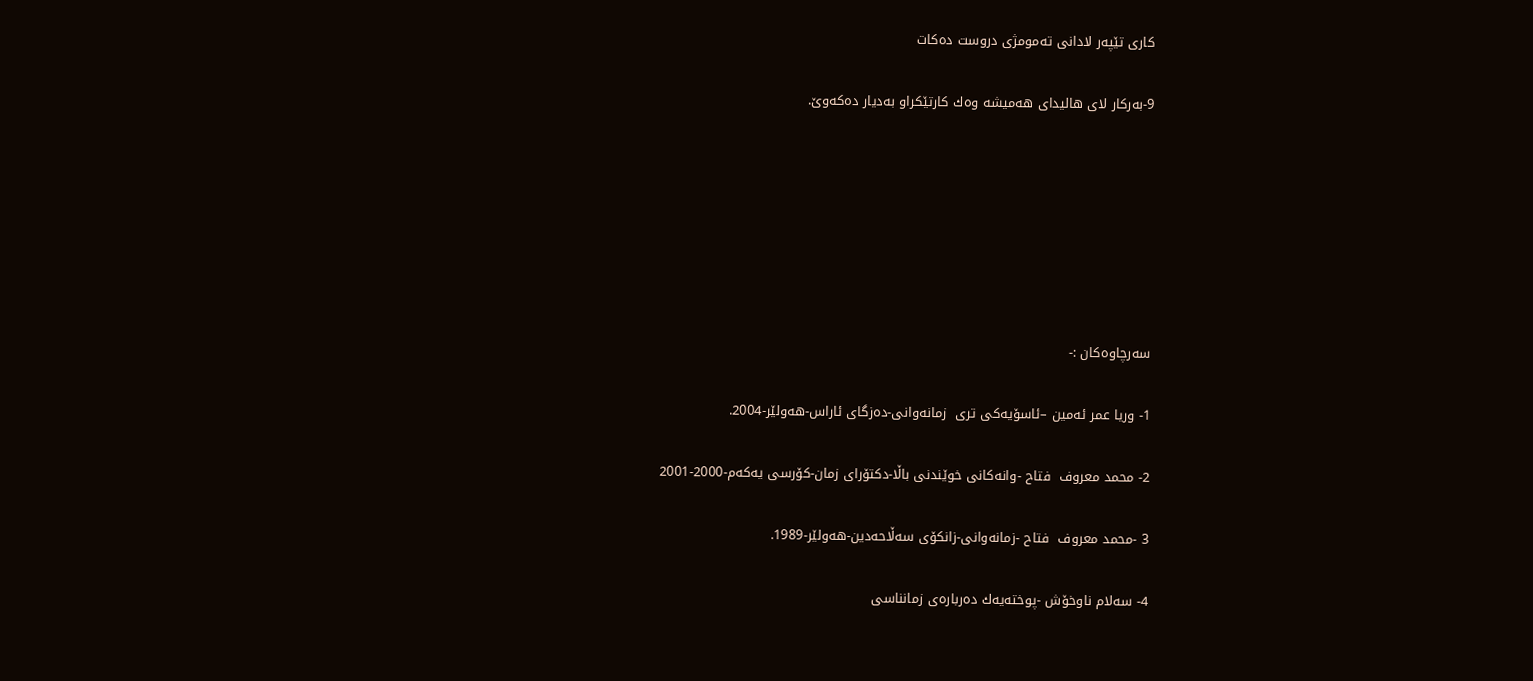كاری تێپه‌ر لادانی ته‌مومژی دروست ده‌كات

9-به‌ركار لای هالیدای هه‌میشه‌ وه‌ك كارتێكراو به‌دیار ده‌كه‌وێ.







سه‌رچاوه‌كان :-

1- وریا عمر ئه‌مین –ئاسۆیه‌كی تری  زمانه‌وانی-ده‌زگای ئاراس-هه‌ولێر-2004.

2- محمد معروف  فتاح -وانه‌كانی خوێندنی باڵا-دكتۆرای زمان-كۆرسی یه‌كه‌م-2000-2001

3 -محمد معروف  فتاح -زمانه‌وانی-زانكۆی سه‌ڵاحه‌دین-هه‌ولێر-1989.

4- سه‌لام ناوخۆش -پوخته‌یه‌ك ده‌رباره‌ی زمانناسی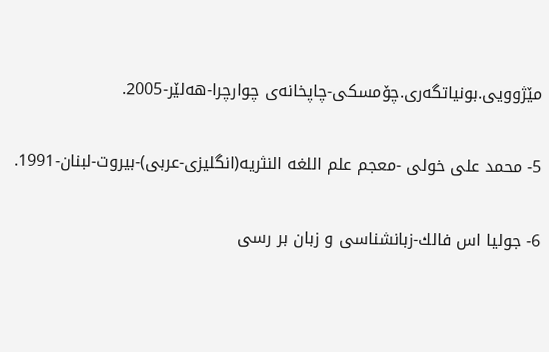مێژوویی.بونیاتگه‌ری.چۆمسكی-چاپخانه‌ی چوارچرا-هه‌لێر-2005.

5- محمد علی خولی -معجم علم اللغه‌ النثریه‌(انگلیزی-عربی)-بیروت-لبنان-1991.

6- جولیا اس فالك-زبانشناسی و زبان بر رسی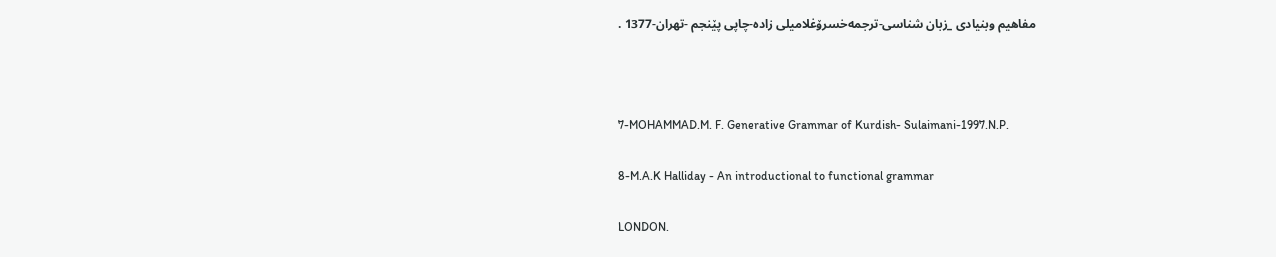مفاهیم وبنیادی _زبان شناسی-ترجمه‌خسرۆغلامیلی زاده‌-چاپی پێنجم -تهران-1377 .



7-MOHAMMAD.M. F. Generative Grammar of Kurdish- Sulaimani-1997.N.P.

8-M.A.K Halliday - An introductional to functional grammar

LONDON.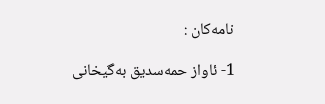نامه‌كان :

1- ئاواز حمه‌سدیق به‌گیخانی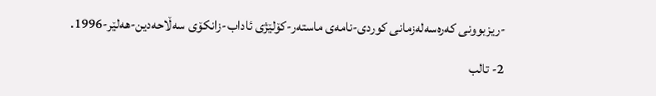-ریزبوونی كه‌ره‌سه‌له‌زمانی كوردی-نامه‌ی ماسته‌ر-كۆلێژی ئاداب-زانكۆی سه‌ڵاحه‌دین-هه‌لێر-1996.

2- تالب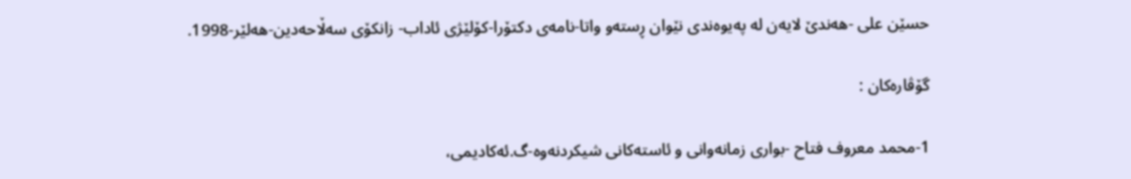حسێن علی -هه‌ندێ‌ لایه‌ن له‌ په‌یوه‌ندی نێوان ڕسته‌و واتا-نامه‌ی دكتۆرا-كۆلێژی ئاداب- زانكۆی سه‌ڵاحه‌دین-هه‌لێر-1998.

گۆڤاره‌كان :

1-محمد معروف فتاح -بواری زمانه‌وانی و ئاسته‌كانی شیكردنه‌وه‌-گ.ئه‌كادیمی،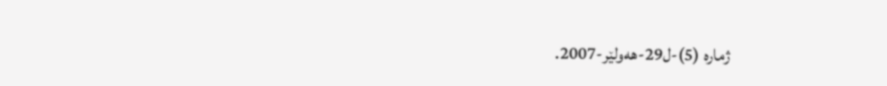ژماره‌ (5)-ل29-هه‌ولێر-2007.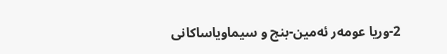2-وریا عومه‌ر ئه‌مین-بنج و سیماویاساكانی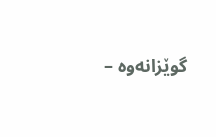گوێزانه‌وه‌ –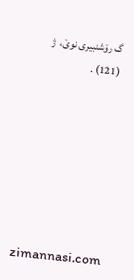گ رۆشنبیری نوێ‌،  ژ (121) .







zimannasi.com